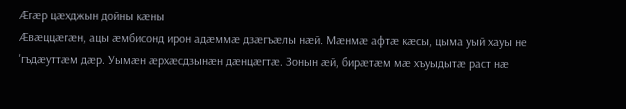Æгæр цæхджын дойны кæны
Æвæццæгæн, ацы æмбисонд ирон адæммæ дзæгъæлы нæй. Мæнмæ афтæ кæсы, цыма уый хауы не 'гъдæуттæм дæр. Уымæн æрхæсдзынæн дæнцæгтæ. Зонын æй, бирæтæм мæ хъуыдытæ раст нæ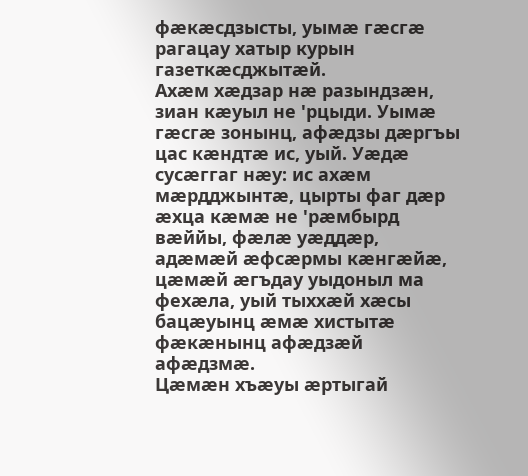фæкæсдзысты, уымæ гæсгæ рагацау хатыр курын газеткæсджытæй.
Ахæм хæдзар нæ разындзæн, зиан кæуыл не 'рцыди. Уымæ гæсгæ зонынц, афæдзы дæргъы цас кæндтæ ис, уый. Уæдæ сусæггаг нæу: ис ахæм мæрдджынтæ, цырты фаг дæр æхца кæмæ не 'рæмбырд вæййы, фæлæ уæддæр, адæмæй æфсæрмы кæнгæйæ, цæмæй æгъдау уыдоныл ма фехæла, уый тыххæй хæсы бацæуынц æмæ хистытæ фæкæнынц афæдзæй афæдзмæ.
Цæмæн хъæуы æртыгай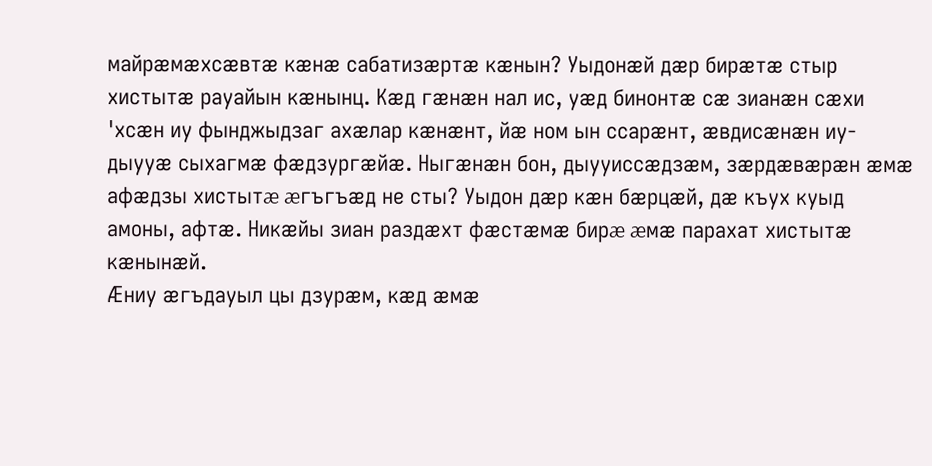майрæмæхсæвтæ кæнæ сабатизæртæ кæнын? Уыдонæй дæр бирæтæ стыр хистытæ рауайын кæнынц. Кæд гæнæн нал ис, уæд бинонтæ сæ зианæн сæхи 'хсæн иу фынджыдзаг ахæлар кæнæнт, йæ ном ын ссарæнт, æвдисæнæн иу-дыууæ сыхагмæ фæдзургæйæ. Ныгæнæн бон, дыууиссæдзæм, зæрдæвæрæн æмæ афæдзы хистытæ æгъгъæд не сты? Уыдон дæр кæн бæрцæй, дæ къух куыд амоны, афтæ. Никæйы зиан раздæхт фæстæмæ бирæ æмæ парахат хистытæ кæнынæй.
Æниу æгъдауыл цы дзурæм, кæд æмæ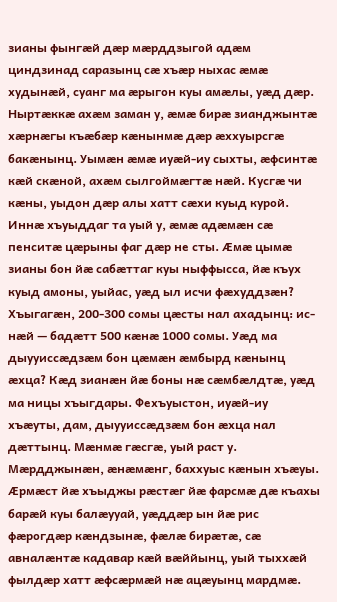зианы фынгæй дæр мæрддзыгой адæм циндзинад саразынц сæ хъæр ныхас æмæ худынæй, суанг ма æрыгон куы амæлы, уæд дæр. Ныртæккæ ахæм заман у, æмæ бирæ зианджынтæ хæрнæгы къæбæр кæнынмæ дæр æххуырсгæ бакæнынц. Уымæн æмæ иуæй-иу сыхты, æфсинтæ кæй скæной, ахæм сылгоймæгтæ нæй. Кусгæ чи кæны, уыдон дæр алы хатт сæхи куыд курой.
Иннæ хъуыддаг та уый у, æмæ адæмæн сæ пенситæ цæрыны фаг дæр не сты. Æмæ цымæ зианы бон йæ сабæттаг куы ныффысса, йæ къух куыд амоны, уыйас, уæд ыл исчи фæхуддзæн? Хъыгагæн, 200-300 сомы цæсты нал ахадынц: ис-нæй — бадæтт 500 кæнæ 1000 сомы. Уæд ма дыууиссæдзæм бон цæмæн æмбырд кæнынц æхца? Кæд зианæн йæ боны нæ сæмбæлдтæ, уæд ма ницы хъыгдары. Фехъуыстон, иуæй-иу хъæуты, дам, дыууиссæдзæм бон æхца нал дæттынц. Мæнмæ гæсгæ, уый раст у. Мæрдджынæн, æнæмæнг, баххуыс кæнын хъæуы. Æрмæст йæ хъыджы рæстæг йæ фарсмæ дæ къахы барæй куы балæууай, уæддæр ын йæ рис фæрогдæр кæндзынæ, фæлæ бирæтæ, сæ авналæнтæ кадавар кæй вæййынц, уый тыххæй фылдæр хатт æфсæрмæй нæ ацæуынц мардмæ.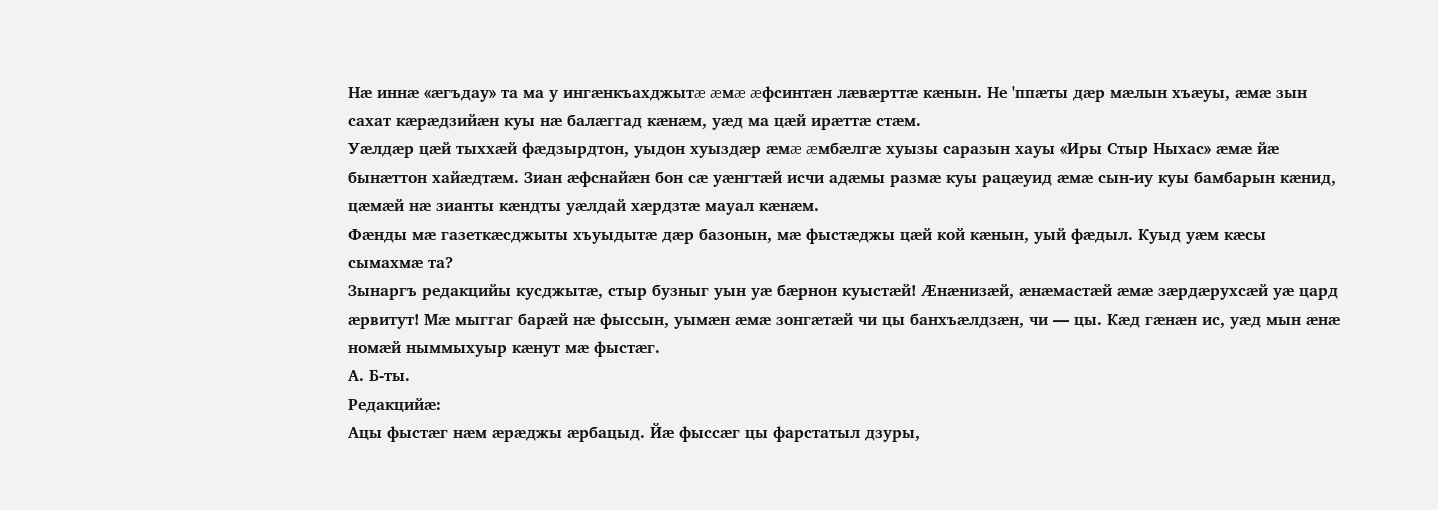Нæ иннæ «æгъдау» та ма у ингæнкъахджытæ æмæ æфсинтæн лæвæрттæ кæнын. Не 'ппæты дæр мæлын хъæуы, æмæ зын сахат кæрæдзийæн куы нæ балæггад кæнæм, уæд ма цæй ирæттæ стæм.
Уæлдæр цæй тыххæй фæдзырдтон, уыдон хуыздæр æмæ æмбæлгæ хуызы саразын хауы «Иры Стыр Ныхас» æмæ йæ бынæттон хайæдтæм. Зиан æфснайæн бон сæ уæнгтæй исчи адæмы размæ куы рацæуид æмæ сын-иу куы бамбарын кæнид, цæмæй нæ зианты кæндты уæлдай хæрдзтæ мауал кæнæм.
Фæнды мæ газеткæсджыты хъуыдытæ дæр базонын, мæ фыстæджы цæй кой кæнын, уый фæдыл. Куыд уæм кæсы сымахмæ та?
Зынаргъ редакцийы кусджытæ, стыр бузныг уын уæ бæрнон куыстæй! Æнæнизæй, æнæмастæй æмæ зæрдæрухсæй уæ цард æрвитут! Мæ мыггаг барæй нæ фыссын, уымæн æмæ зонгæтæй чи цы банхъæлдзæн, чи — цы. Кæд гæнæн ис, уæд мын æнæ номæй ныммыхуыр кæнут мæ фыстæг.
А. Б-ты.
Редакцийæ:
Ацы фыстæг нæм æрæджы æрбацыд. Йæ фыссæг цы фарстатыл дзуры,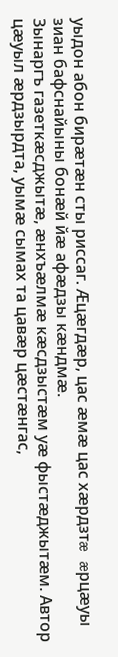уыдон абон бирæтæн сты риссаг. Æцæгдæр, цас æмæ цас хæрдзтæ æрцæуы зиан бафснайыны бонæй йæ афæдзы кæндмæ.
Зынаргъ газеткæсджытæ, æнхъæлмæ кæсдзыстæм уæ фыстæджытæм. Автор цæуыл æрдзырдта, уымæ сымах та цавæр цæстæнгас,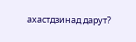ахастдзинад дарут?